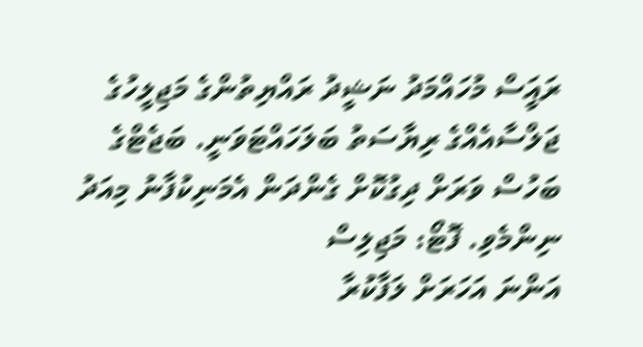ރައީަސް މުހައްމަދު ނަޝީދު ރައްޔިތުންގެ މަޖިލީހުގެ ޖަލްސާއެއްގެ ރިޔާސަތު ބަލަހައްޓަވަނީ. ބަޖެޓްގެ ބަހުސް ވަރަށް ދިގުކޮށް ގެންދަން އެމަނިކުފާނު މިއަދު ނިންމެވި. ފޮޓޯ: މަޖިލިސް
އަންނަ އަހަރަށް ލަފާކުރާ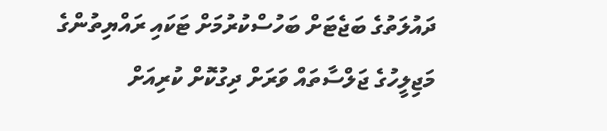ދައުލަތުގެ ބަޖެޓަށް ބަހުސްކުރުމަށް ޓަކައި ރައްޔިތުންގެ މަޖިލީހުގެ ޖަލްސާތައް ވަރަށް ދިގުކޮށް ކުރިއަށް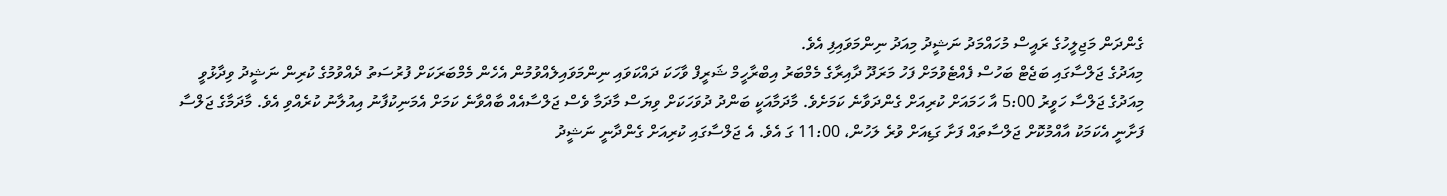ގެންދަން މަޖިލީހުގެ ރައީސް މުހައްމަދު ނަޝީދު މިއަދު ނިންމަވައިފި އެވެ.
މިއަދުގެ ޖަލްސާގައި ބަޖެޓް ބަހުސް ފެއްޓެވުމަށް ފަހު މަރަދޫ ދާއިރާގެ މެމްބަރު އިބްރާހީމް ޝަރީފް ވާހަކަ ދައްކަވައި ނިންމަވައިލެއްވުމުން އެހެން މެމްބަރަކަށް ފުރުސަތު ދެއްވުމުގެ ކުރިން ނަޝީދު ވިދާޅުވީ މިއަދުގެ ޖަލްސާ ހަވީރު 5:00 އާ ހަމައަށް ކުރިއަށް ގެންދަވާނެ ކަމަށެވެ. މާދަމާއަކީ ބަންދު ދުވަހަކަށް ވިޔަސް މާދަމާ ވެސް ޖަލްސާއެއް ބާއްވާނެ ކަމަށް އެމަނިކުފާނު އިއުލާނު ކުރެއްވި އެވެ. މާދަމާގެ ޖަލްސާ ފަށާނީ އެކަމަކު އާއްމުކޮށް ޖަލްސާތައް ފަށާ ގަޑިއަށް ވުރެ ލަހުން، 11:00 ގަ އެވެ. އެ ޖަލްސާގައި ކުރިއަށް ގެންދާނީ ނަޝީދު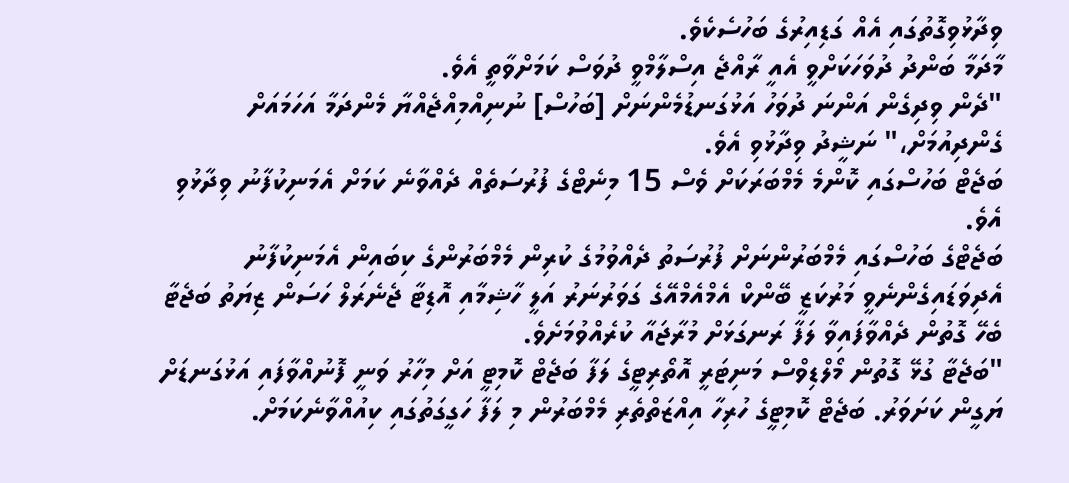ވިދާޅުވިގޮތުގައި އެއް ގަޑިއިރުގެ ބަހުސެކެވެ.
މާދަމާ ބަންދު ދުވަހަކަށްވީ އެއީ ރާއްޖެ އިސްލާމްވީ ދުވަސް ކަމަށްވާތީ އެވެ.
"ދެން ވިދިގެން އަންނަ ދުވަހު އަޅުގަނޑުމެންނަށް [ބަހުސް] ނުނިއްމިއްޖެއްޔާ މެންދަމާ އަހަމައަށް ގެންދިއުމަށް،" ނަޝީދު ވިދާޅުވި އެވެ.
ބަޖެޓް ބަހުސްގައި ކޮންމެ މެމްބަރަކަށް ވެސް 15 މިނެޓްގެ ފުރުސަތެއް ދެއްވާނެ ކަމަށް އެމަނިކުފާނު ވިދާޅުވި އެވެ.
ބަޖެޓްގެ ބަހުސްގައި މެމްބަރުންނަށް ފުރުސަތު ދެއްވުމުގެ ކުރިން މެމްބަރުންގެ ކިބައިން އެމަނިކުފާނު އެދިވަޑައިގެންނެވީ މަރުކަޒީ ބޭންކް އެމްއެމްއޭގެ ގަވަރުނަރު އަލީ ހާޝިމާއި އޮޑިޓާ ޖެނެރަލް ހަސަން ޒިޔަތު ބަޖެޓާ ބެހޭ ގޮތުން ދެއްވާފައިވާ ލަފާ ރަނގަޅަށް މުރާޖައާ ކުރެއްވުމަށެވެ.
"ބަޖެޓާ ގުޅޭ ގޮތުން މޯލްޑިވްސް މަނިޓަރީ އޮތޯރިޓީގެ ލަފާ ބަޖެޓް ކޮމިޓީ އަށް މިހާރު ވަނީ ފޮނުއްވާފައި އަޅުގަނޑަށް ޔަގީން ކަށަވަރު. ބަޖެޓް ކޮމިޓީގެ ހުރިހާ އިއްޒަތްތެރި މެމްބަރުން މި ލަފާ ހަގީގަތުގައި ކިއުއްވާނެކަމަށް.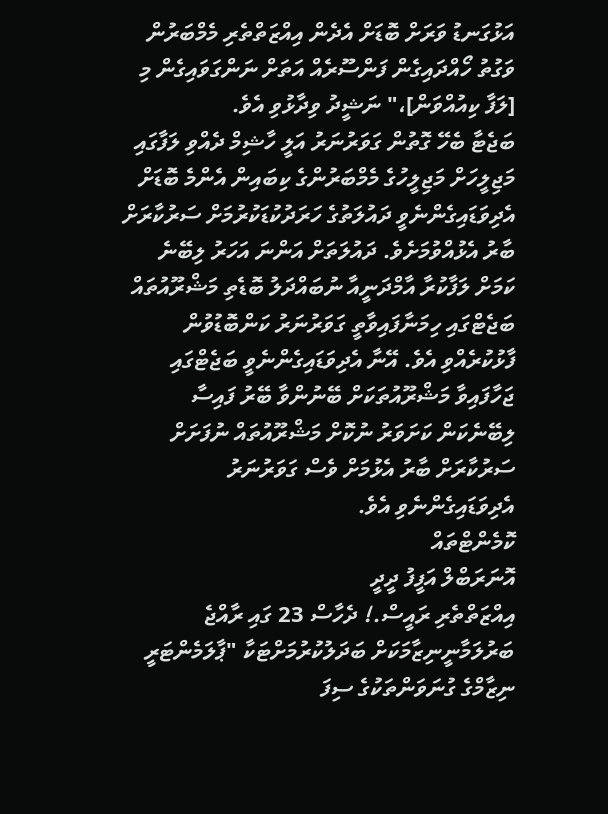އަޅުގަނޑު ވަރަށް ބޮޑަށް އެދެން އިއްޒަތްތެރި މެމްބަރުން ވަގުތު ހޯއްދައިގެން ފަންސޫރެއް އަތަށް ނަންގަވައިގެން މި [ލަފާ ކިއުއްވަން]،" ނަޝީދު ވިދާޅުވި އެވެ.
ބަޖެޓާ ބެހޭ ގޮތުން ގަވަރުނަރު އަލީ ހާޝިމް ދެއްވި ލަފާގައި މަޖިލީހަށް މަޖިލީހުގެ މެމްބަރުންގެ ކިބައިން އެންމެ ބޮޑަށް އެދިވަޑައިގެންނެވީ ދައުލަތުގެ ހަރަދުކުޑަކުރުމަށް ސަރުކާރަށް ބާރު އެޅުއްވުމަށެވެ. ދައުލަތަށް އަންނަ އަހަރު ލިބޭނެ ކަމަށް ލަފާކުރާ އާމްދަނީއާ ނުބައްދަލު ބޮޑެތި މަޝްރޫއުތައް ބަޖެޓްގައި ހިމަނާފައިވާތީ ގަވަރުނަރު ކަންބޮޑުވުން ފާޅުކުރެއްވި އެވެ. އޭނާ އެދިވަޑައިގެންނެވީ ބަޖެޓްގައި ޖަހާފައިވާ މަޝްރޫއުތަކަށް ބޭނުންވާ ބޭރު ފައިސާ ލިބޭނެކަން ކަށަވަރު ނުކޮށް މަޝްރޫއުތައް ނުފަށަށް ސަރުކާރަށް ބާރު އެޅުމަށް ވެސް ގަވަރުނަރު އެދިވަޑައިގެންނެވި އެވެ.
ކޮމެންޓްތައް
އޮނަރަބްލް އަފީފު ދީދީ
އިއްޒަތްތެރި ރައީސް.! ދެހާސް 23 ގައި ރާއްޖެ ބަރުލަމާނީނިޒާމަކަށް ބަދަލުކުރުމަށްޓަކާ "ޕާލަމެންޓަރީ ނިޒާމްގެ ގުނަވަންތަކުގެ ސިފަ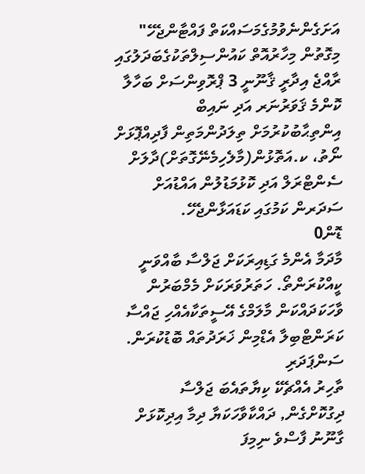އަށަގެންނެވުމުގެމަސައްކަތް ފައްޓާންޖެހޭ" މިގޮތުން މިހާރުއޮތް ކައުންސިލްތަކުގެބަދަލުގައި ރާއްޖެ އިދާރީ ޤާނޫނީ 3 ޕްރޮވިންސަށް ބަހާލާ ކޮންމެ ޤަވަރުނަރ އަދި ނައިބް އިންތިޙާބުކުރުމަށް ތިލަދުންމަތިން ފާދިއްޕޮޅަށް ނޯތު، ކ.އަތޮޅުން(މާލެހިމެނޭގޮތަށް)ދާލަށް ސެންޓްރަލް އަދި ކޮޅުމަޑުލުން އައްޑުއަށް ސަދަރން ކަމުގައި ކަޑައަޅާންޖެހޭ.
ޑޮން0
މާދަމާ އެންމެ ގަޑިއިރަކަށް ޖަލްސާ ބާއްވަނީ ކީއްކުރަންތޯ. ހަތަރުވަރަކަށް މެމްބަރުން ވާހަކަދައްކަން މާލަމްގެ އޭސީތަކާއެއްހި ޖައްސާ ކަރަންޓްބިލާ އެޑްމިން ޚަރަދުތައް ބޮޑުކުރަން.
ސަންޕަދަރި
ތާހިރު އެއްޗެކޭ ކިޔާތައެބަ ޖަލްސާ ދިގުކޮށްގެން, ދައްކާވާހަކަޔާ ދިމާ އިދިކޮޅަށް ގާނޫނު ފާސްވެ ނިމިފަ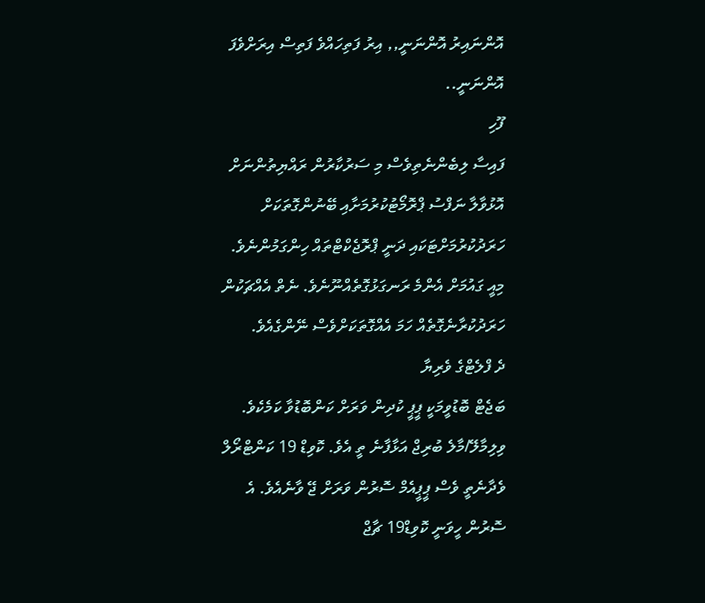އޮންނައިރު އޮންނަނީ,, އިރު ފަތިހައްވެ ފަތިސް އިރަށްވެފަ އޮންނަނީ..
ފޫހި
ފައިސާ ލިބެންނެތިވެސް މި ސަރުކާރުން ރައްޔިތުންނަށް އޮޅުވާލާ ނަފްސު ޕްރޮމޯޓުކުރުމަށާއި ބޭނުންގޮތަކަށް ހަރަދުކުރުމަށްޓަކައި ދަނީ ޕްރޮޖެކްޓްތައް ހިންގަމުންނެވެ. މިއީ ގައުމަށް އެންމެ ރަނގަޅުގޮތެއްނޫނެވެ. ނެތް އެއްޗަކުން ހަރަދުކުރާނެގޮތެއް ހަމަ އެއްގޮތަކަށްވެސް ނޭންގެއެވެ.
ދެ ފްލެޓްގެ ވެރިޔާ
ބަޖެޓް ބޮޑުވީމަކީ ޕީޕީ ކުދިން ވަރަށް ކަންބޮޑުވާ ކަމެކެވެ. ވިލިމާލޭ/މާލެ ބުރިޖް އަޅާފާނެ ތީ އެވެ. ކޮވިޑް 19 ކަންޓްރޯލް ވެދާނެތީ ވެސް ޕީޕީއެމް ސޮރުން ވަރަށް ޖޭ ވާނެއެވެ. އެ ސޮރުން ހީވަނީ ކޮވިޑް19 ޗާޖް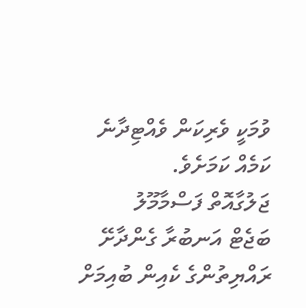ވުމަކީ ވެރިކަން ވެއްޓިދާނެ ކަމެއް ކަމަށެވެ.
ޖަލުގާއޮތް ފަސްމާމޫލު
ބަޖެޓް އަނބުރާ ގެންދާށޭ ރައްޔިތުންގެ ކެއިން ބުއިމަށް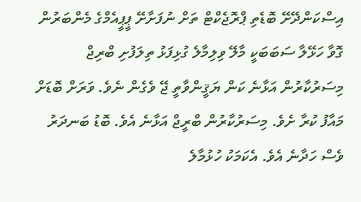އިސްކަންދޭށޭ ބޮޑެތި ޕްރޮޖެކްޓް ތަށް ނުފަށާށޭ ޕީޕީއެމްގެ މެންބަރުން ގޮވާ ހަޅޭލާ ސަބަބަކީ މާލޭ ވިލިމާލެ ގުޅިފަޅު ތިލަފުށި ބްރިޖް މިސަރުކާރުން އަޅާނެ ކަން ޔަޤީންވާތީ ޖޭ ވެގެން ނެވެ. ވަރަށް ބޮޑަށް މައާފު ކުރާ ށެވެ. މިސަރުކާރުން ބްރީޖް އަޅާނެ އެވެ. ބޮޑު ބަނދަރު ވެސް ހަދާނެ އެވެ. އެކަމަކު ހުޅުމާލެ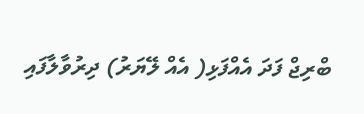ބްރިޖް ފަދަ އެއްފަޅި( އެއް ލޭޔަރު) ދިރުވާލާފައި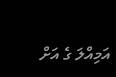އަމިއްލަ ގެ އަށް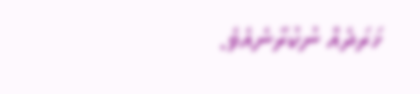ޚަރަދެއް ނުކުރާނެއެވެ.